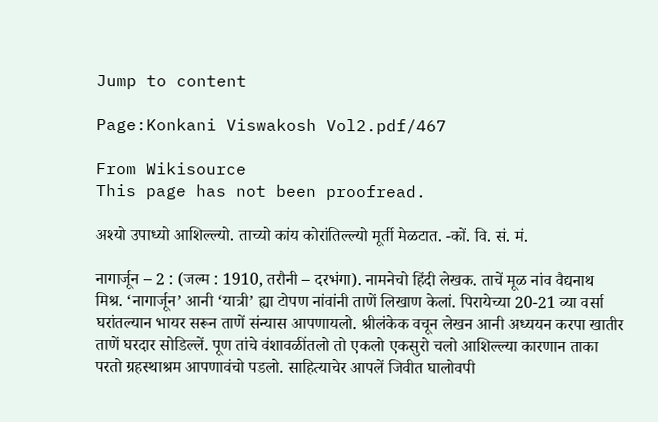Jump to content

Page:Konkani Viswakosh Vol2.pdf/467

From Wikisource
This page has not been proofread.

अश्यो उपाध्यो आशिल्ल्यो. ताच्यो कांय कोरांतिल्ल्यो मूर्ती मेळटात. -कों. वि. सं. मं.

नागार्जून – 2 : (जल्म : 1910, तरौनी – दरभंगा). नामनेचो हिंदी लेखक. ताचें मूळ नांव वैद्यनाथ मिश्र. ‘नागार्जून’ आनी ‘यात्री’ ह्या टोपण नांवांनी ताणें लिखाण केलां. पिरायेच्या 20-21 व्या वर्सा घरांतल्यान भायर सरून ताणें संन्यास आपणायलो. श्रीलंकेक वचून लेखन आनी अध्ययन करपा खातीर ताणें घरदार सोडिल्लें. पूण तांचे वंशावळींतलो तो एकलो एकसुरो चलो आशिल्ल्या कारणान ताका परतो ग्रहस्थाश्रम आपणावंचो पडलो. साहित्याचेर आपलें जिवीत घालोवपी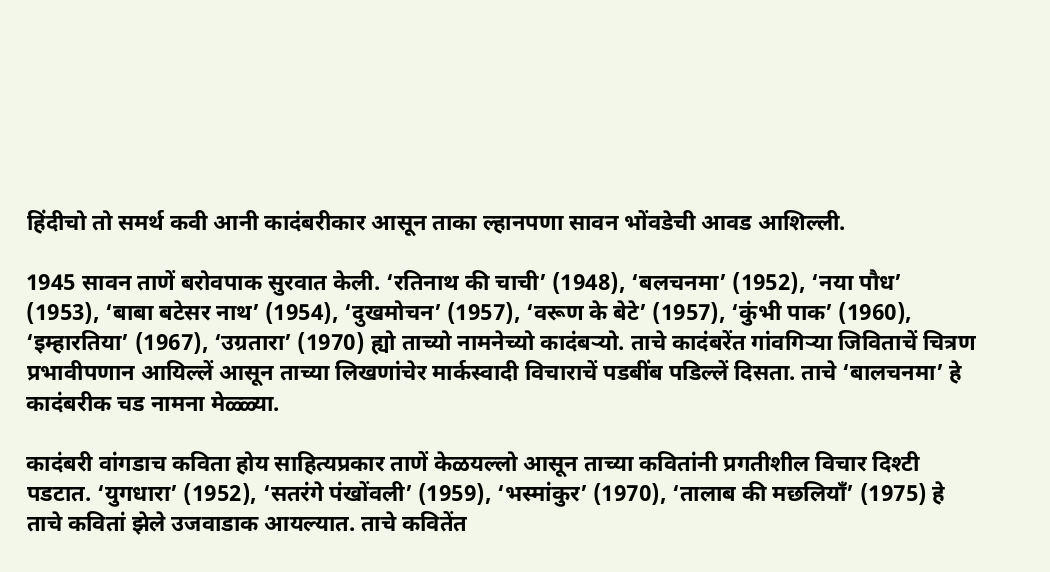हिंदीचो तो समर्थ कवी आनी कादंबरीकार आसून ताका ल्हानपणा सावन भोंवडेची आवड आशिल्ली.

1945 सावन ताणें बरोवपाक सुरवात केली. ‘रतिनाथ की चाची’ (1948), ‘बलचनमा’ (1952), ‘नया पौध’ (1953), ‘बाबा बटेसर नाथ’ (1954), ‘दुखमोचन’ (1957), ‘वरूण के बेटे’ (1957), ‘कुंभी पाक’ (1960), ‘इम्हारतिया’ (1967), ‘उग्रतारा’ (1970) ह्यो ताच्यो नामनेच्यो कादंबऱ्यो. ताचे कादंबरेंत गांवगिऱ्या जिविताचें चित्रण प्रभावीपणान आयिल्लें आसून ताच्या लिखणांचेर मार्कस्वादी विचाराचें पडबींब पडिल्लें दिसता. ताचे ‘बालचनमा’ हे कादंबरीक चड नामना मेळ्ळ्या.

कादंबरी वांगडाच कविता होय साहित्यप्रकार ताणें केळयल्लो आसून ताच्या कवितांनी प्रगतीशील विचार दिश्टी पडटात. ‘युगधारा’ (1952), ‘सतरंगे पंखोंवली’ (1959), ‘भस्मांकुर’ (1970), ‘तालाब की मछलियॉं’ (1975) हे ताचे कवितां झेले उजवाडाक आयल्यात. ताचे कवितेंत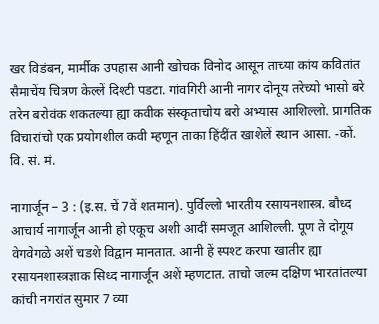खर विडंबन, मार्मीक उपहास आनी खोचक विनोद आसून ताच्या कांय कवितांत सैमाचेंय चित्रण केल्लें दिश्टी पडटा. गांवगिरी आनी नागर दोनूय तरेच्यो भासो बरे तरेन बरोवंक शकतल्या ह्या कवीक संस्कृताचोय बरो अभ्यास आशिल्लो. प्रागतिक विचारांचो एक प्रयोगशील कवी म्हणून ताका हिंदींत खाशेलें स्थान आसा. -कों. वि. सं. मं.

नागार्जून – 3 : (इ.स. चें 7वें शतमान). पुर्विल्लो भारतीय रसायनशास्त्र. बौध्द आचार्य नागार्जून आनी हो एकूच अशी आदीं समजूत आशिल्ली. पूण ते दोगूय वेगवेगळे अशें चडशे विद्वान मानतात. आनी हें स्पश्ट करपा खातीर ह्या रसायनशास्त्रज्ञाक सिध्द नागार्जून अशें म्हणटात. ताचो जल्म दक्षिण भारतांतल्या कांची नगरांत सुमार 7 व्या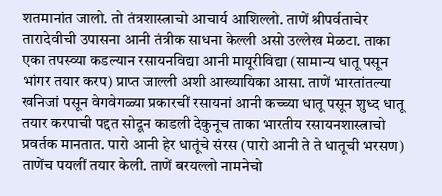शतमानांत जालो. तो तंत्रशास्त्राचो आचार्य आशिल्लो. ताणें श्रीपर्वताचेर तारादेवीची उपासना आनी तंत्रीक साधना केल्ली असो उल्लेख मेळटा. ताका एका तपस्व्या कडल्यान रसायनविद्या आनी मायूरीविद्या (सामान्य धातू पसून भांगर तयार करप) प्राप्त जाल्ली अशी आख्यायिका आसा. ताणें भारतांतल्या खनिजां पसून वेगवेगळ्या प्रकारचीं रसायनां आनी कच्च्या धातू पसून शुध्द धातू तयार करपाची पद्दत सोदून काडली देकुनूच ताका भारतीय रसायनशास्त्राचो प्रवर्तक मानतात. पारो आनी हेर धातूंचे संरस (पारो आनी ते ते धातूची भरसण) ताणेंच पयलीं तयार केली. ताणें बरयल्लो नामनेचो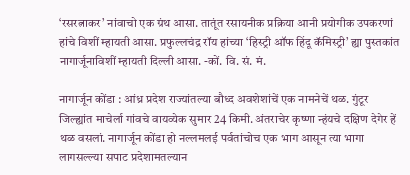‘रसरत्नाकर’ नांवाचो एक ग्रंथ आसा. तातूंत रसायनीक प्रक्रिया आनी प्रयोगीक उपकरणां हांचे विशीं म्हायती आसा. प्रफुल्लचंद्र रॉय हांच्या ‘हिस्ट्री ऑफ हिंदू कॅमिस्ट्री’ ह्या पुस्तकांत नागार्जूनाविशीं म्हायती दिल्ली आसा. -कों. वि. सं. मं.

नागार्जून कोंडा : आंध्र प्रदेश राज्यांतल्या बौध्द अवशेशांचें एक नामनेचें थळ. गुंटूर जिल्ह्यांत माचेर्ला गांवचे वायव्येक सुमार 24 किमी. अंतराचेर कृष्णा न्हंयचे दक्षिण देगेर हें थळ वसलां. नागार्जून कोंडा हो नल्लमलई पर्वतांचोच एक भाग आसून त्या भागा लागसल्ल्या सपाट प्रदेशामतल्यान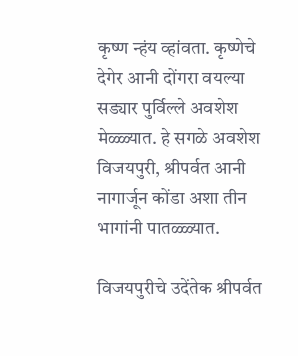कृष्ण न्हंय व्हांवता. कृष्णेचे देगेर आनी दोंगरा वयल्या सड्यार पुर्विल्ले अवशेश मेळ्ळ्यात. हे सगळे अवशेश विजयपुरी, श्रीपर्वत आनी नागार्जून कोंडा अशा तीन भागांनी पातळ्ळ्यात.

विजयपुरीचे उदेंतेक श्रीपर्वत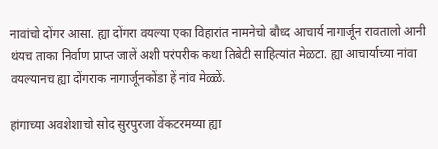नावांचो दोंगर आसा. ह्या दोंगरा वयल्या एका विहारांत नामनेचो बौध्द आचार्य नागार्जून रावतालो आनी थंयच ताका निर्वाण प्राप्त जालें अशी परंपरीक कथा तिबेटी साहित्यांत मेळटा. ह्या आचार्याच्या नांवा वयल्यानच ह्या दोंगराक नागार्जूनकोंडा हें नांव मेळ्ळें.

हांगाच्या अवशेशाचो सोद सुरपुरजा वेंकटरमय्या ह्या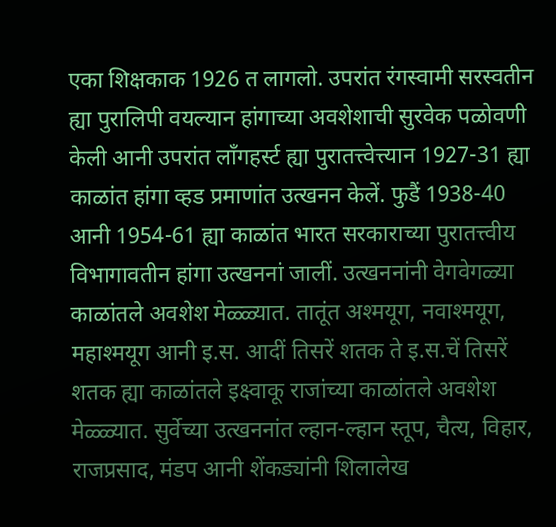एका शिक्षकाक 1926 त लागलो. उपरांत रंगस्वामी सरस्वतीन ह्या पुरालिपी वयल्यान हांगाच्या अवशेशाची सुरवेक पळोवणी केली आनी उपरांत लॉंगहर्स्ट ह्या पुरातत्त्वेत्त्यान 1927-31 ह्या काळांत हांगा व्हड प्रमाणांत उत्खनन केलें. फुडैं 1938-40 आनी 1954-61 ह्या काळांत भारत सरकाराच्या पुरातत्त्वीय विभागावतीन हांगा उत्खननां जालीं. उत्खननांनी वेगवेगळ्या काळांतले अवशेश मेळ्ळ्यात. तातूंत अश्मयूग, नवाश्मयूग, महाश्मयूग आनी इ.स. आदीं तिसरें शतक ते इ.स.चें तिसरें शतक ह्या काळांतले इक्ष्वाकू राजांच्या काळांतले अवशेश मेळ्ळ्यात. सुर्वेच्या उत्खननांत ल्हान-ल्हान स्तूप, चैत्य, विहार, राजप्रसाद, मंडप आनी शेंकड्यांनी शिलालेख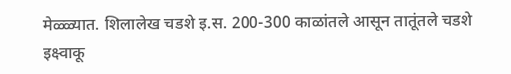मेळ्ळ्यात. शिलालेख चडशे इ.स. 200-300 काळांतले आसून तातूंतले चडशे इक्ष्वाकू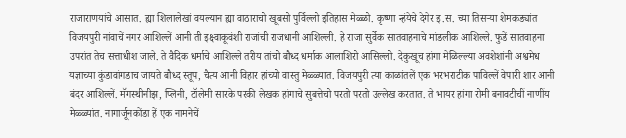राजाराणयांचे आसात. ह्या शिलालेखां वयल्यान ह्या वाठाराचो खूबसो पुर्विल्लो इतिहास मेळ्ळो. कृष्णा न्हंयेचे देगेर इ.स. च्या तिसऱ्या शेमकड्यांत विजयपुरी नांवाचें नगर आशिल्लें आनी ती इक्ष्वाकूवंशी राजांची राजधानी आशिल्ली. हे राजा सुर्वेक सातवाहनाचे मांडलीक आशिल्ले. फुडें सातवाहना उपरांत तेच सत्ताधीश जाले. ते वैदिक धर्माचे आशिल्ले तरीय तांचो बौध्द धर्माक आलाशिरो आसिल्लो. देकुखूच हांगा मेळिल्ल्या अवशेशांनी अश्वमेध यज्ञाच्या कुंडावांगडाच जायते बौध्द स्तूप, चैत्य आनी विहार हांच्यो वास्तु मेळ्ळ्यात. विजयपुरी त्या काळांतलें एक भरभराटीक पाविल्लें वेपारी शार आनी बंदर आशिल्लें. मॅगस्थीनीझ, प्लिनी, टॉलेमी सारके परकी लेखक हांगाचे सुबत्तेचो परतो परतो उल्लेख करतात. ते भायर हांगा रोमी बनावटीचीं नाणींय मेळ्ळ्यांत. नागार्जूनकोंडा हें एक नामनेचें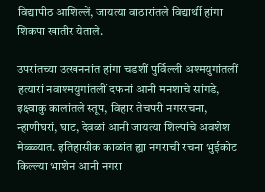विद्यापीठ आशिल्लें, जायत्या वाठारांतले विद्यार्थी हांगा शिकपा खातीर येताले.

उपरांतच्या उत्खननांत हांगा चडशीं पुर्विल्ली अश्मयुगांतलीं हत्यारां नवाश्मयुगांतलीं दफनां आनी मनशाचे सांगडे, इक्ष्वाकु कालांतले स्तूप, विहार तेचपरी नगररचना, न्हाणीघरां, घाट, देवळां आनी जायत्या शिल्पांचे अवशेश मेळ्ळ्यात. इतिहासीक काळांत ह्या नगराची रचना भुईकोट किल्ल्या भाशेन आनी नगरा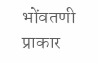भोंवतणी प्राकार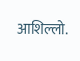आशिल्लो.